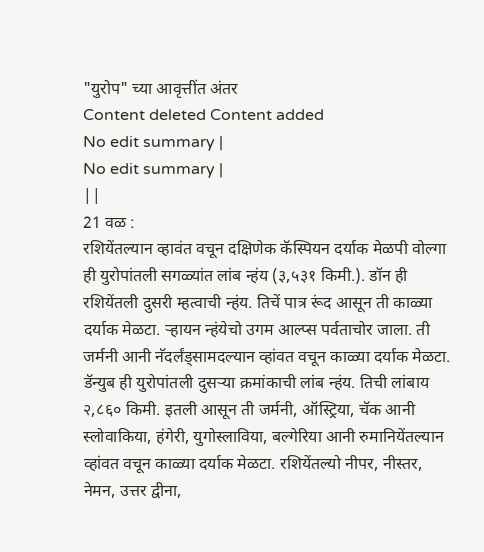"युरोप" च्या आवृत्तींत अंतर
Content deleted Content added
No edit summary |
No edit summary |
||
21 वळ :
रशियेंतल्यान व्हावंत वचून दक्षिणेक कॅस्पियन दर्याक मेळपी वोल्गा ही युरोपांतली सगळ्यांत लांब न्हंय (३,५३१ किमी.). डॉन ही रशियेंतली दुसरी म्हत्वाची न्हंय. तिचें पात्र रूंद आसून ती काळ्या दर्याक मेळटा. ऱ्हायन न्हंयेचो उगम आल्प्स पर्वताचोर जाला. ती जर्मनी आनी नॅदर्लंड्सामदल्यान व्हांवत वचून काळ्या दर्याक मेळटा. डॅन्युब ही युरोपांतली दुसऱ्या क्रमांकाची लांब न्हंय. तिची लांबाय २,८६० किमी. इतली आसून ती जर्मनी, ऑस्ट्रिया, चॅक आनी स्लोवाकिया, हंगेरी, युगोस्लाविया, बल्गेरिया आनी रुमानियेंतल्यान व्हांवत वचून काळ्या दर्याक मेळटा. रशियेंतल्यो नीपर, नीस्तर, नेमन, उत्तर द्वीना,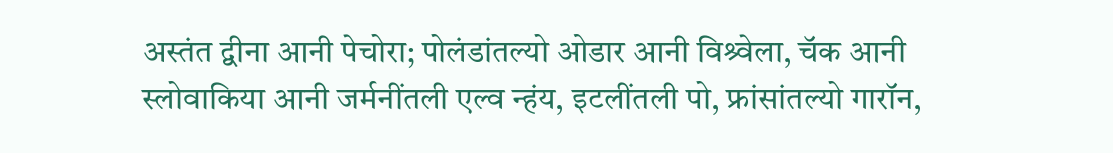अस्तंत द्वीना आनी पेचोरा; पोलंडांतल्यो ओडार आनी विश्र्वेला, चॅक आनी स्लोवाकिया आनी जर्मनींतली एल्व न्हंय, इटलींतली पो, फ्रांसांतल्यो गारॉन,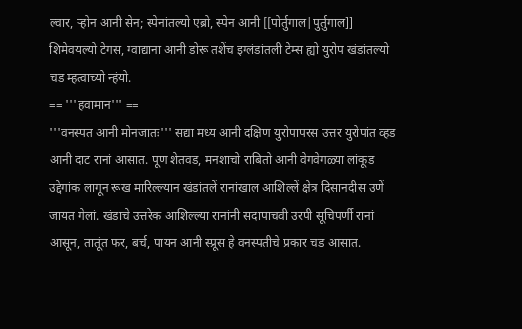ल्वार, ऱ्होन आनी सेन; स्पेनांतल्यो एब्रो, स्पेन आनी [[पोर्तुगाल|पुर्तुगाल]] शिमेवयल्यो टेगस, ग्वाद्याना आनी डोरू तशेंच इग्लंडांतली टेम्स ह्यो युरोप खंडांतल्यो चड म्हत्वाच्यो न्हंयो.
== '''हवामान''' ==
'''वनस्पत आनी मोनजातः''' सद्या मध्य आनी दक्षिण युरोपापरस उत्तर युरोपांत व्हड आनी दाट रानां आसात. पूण शेतवड, मनशाचो राबितो आनी वेगवेगळ्या लांकूड उद्देगांक लागून रूख मारिल्ल्यान खंडांतलें रानांखाल आशिल्लें क्षेत्र दिसानदीस उणें जायत गेलां. खंडाचे उत्तरेक आशिल्ल्या रानांनी सदापाचवी उरपी सूचिपर्णी रानां आसून, तातूंत फर, बर्च, पायन आनी स्प्रूस हे वनस्पतीचे प्रकार चड आसात.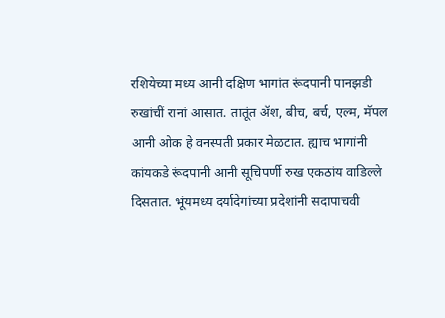रशियेच्या मध्य आनी दक्षिण भागांत रूंदपानी पानझडी रुखांचीं रानां आसात. तातूंत ॲश, बीच, बर्च, एल्म, मॅपल आनी ओक हे वनस्पती प्रकार मेळटात. ह्याच भागांनी कांयकडे रूंदपानी आनी सूचिपर्णी रुख एकठांय वाडिल्ले दिसतात. भूंयमध्य दर्यादेगांच्या प्रदेशांनी सदापाचवी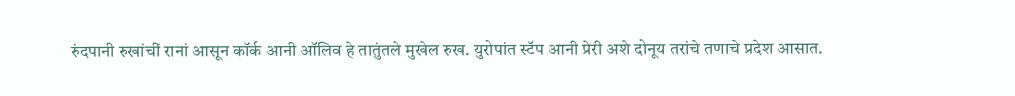रुंदपानी रुखांचीं रानां आसून कॉर्क आनी ऑलिव हे तातुंतले मुखेल रुख. युरोपांत स्टॅप आनी प्रेरी अशे दोनूय तरांचे तणाचे प्रदेश आसात.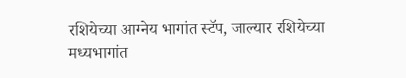रशियेच्या आग्नेय भागांत स्टॅप, जाल्यार रशियेच्या मध्यभागांत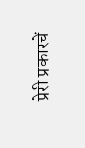प्रेरी प्रकारचें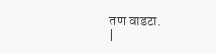तण वाडटा.
|